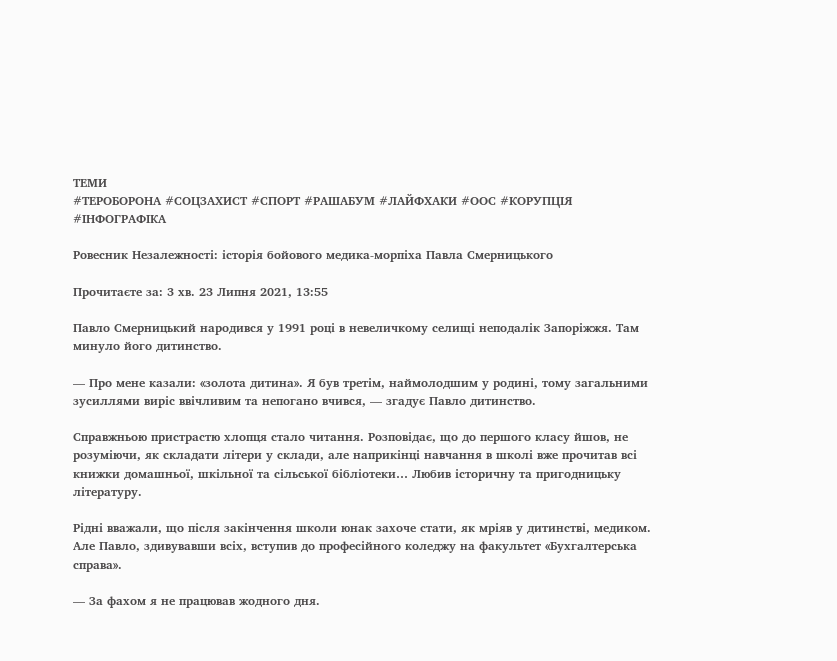ТЕМИ
#ТЕРОБОРОНА #СОЦЗАХИСТ #СПОРТ #РАШАБУМ #ЛАЙФХАКИ #ООС #КОРУПЦІЯ #ІНФОГРАФІКА

Ровесник Незалежності: історія бойового медика-морпіха Павла Смерницького

Прочитаєте за: 3 хв. 23 Липня 2021, 13:55

Павло Смерницький народився у 1991 році в невеличкому селищі неподалік Запоріжжя. Там минуло його дитинство.

— Про мене казали: «золота дитина». Я був третім, наймолодшим у родині, тому загальними зусиллями виріс ввічливим та непогано вчився, — згадує Павло дитинство.

Справжньою пристрастю хлопця стало читання. Розповідає, що до першого класу йшов, не розуміючи, як складати літери у склади, але наприкінці навчання в школі вже прочитав всі книжки домашньої, шкільної та сільської бібліотеки… Любив історичну та пригодницьку  літературу.

Рідні вважали, що після закінчення школи юнак захоче стати, як мріяв у дитинстві, медиком. Але Павло, здивувавши всіх, вступив до професійного коледжу на факультет «Бухгалтерська справа».

— За фахом я не працював жодного дня.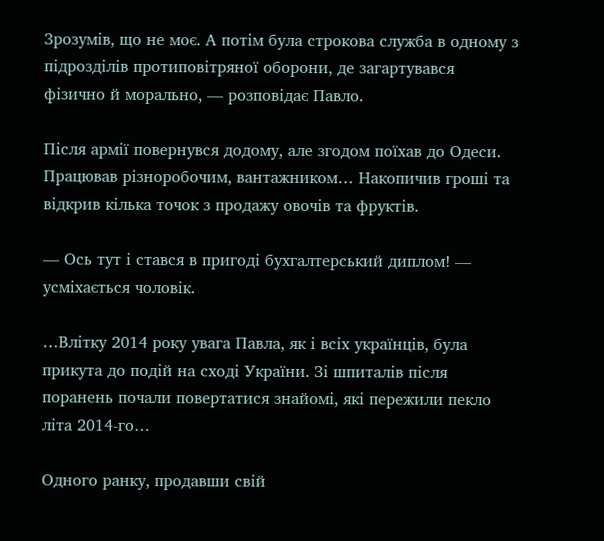Зрозумів, що не моє. А потім була строкова служба в одному з підрозділів протиповітряної оборони, де загартувався фізично й морально, — розповідає Павло.

Після армії повернувся додому, але згодом поїхав до Одеси. Працював різноробочим, вантажником… Накопичив гроші та відкрив кілька точок з продажу овочів та фруктів.

— Ось тут і стався в пригоді бухгалтерський диплом! — усміхається чоловік.

…Влітку 2014 року увага Павла, як і всіх українців, була прикута до подій на сході України. Зі шпиталів після поранень почали повертатися знайомі, які пережили пекло літа 2014-го…

Одного ранку, продавши свій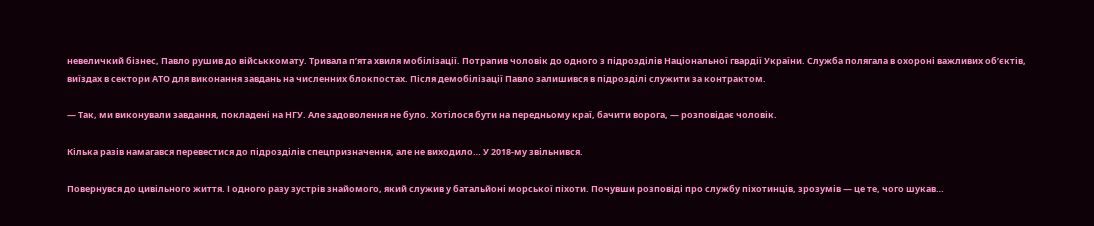невеличкий бізнес, Павло рушив до військкомату. Тривала п’ята хвиля мобілізації. Потрапив чоловік до одного з підрозділів Національної гвардії України. Служба полягала в охороні важливих об’єктів, виїздах в сектори АТО для виконання завдань на численних блокпостах. Після демобілізації Павло залишився в підрозділі служити за контрактом.

— Так, ми виконували завдання, покладені на НГУ. Але задоволення не було. Хотілося бути на передньому краї, бачити ворога, — розповідає чоловік.

Кілька разів намагався перевестися до підрозділів спецпризначення, але не виходило… У 2018-му звільнився.

Повернувся до цивільного життя. І одного разу зустрів знайомого, який служив у батальйоні морської піхоти. Почувши розповіді про службу піхотинців, зрозумів — це те, чого шукав…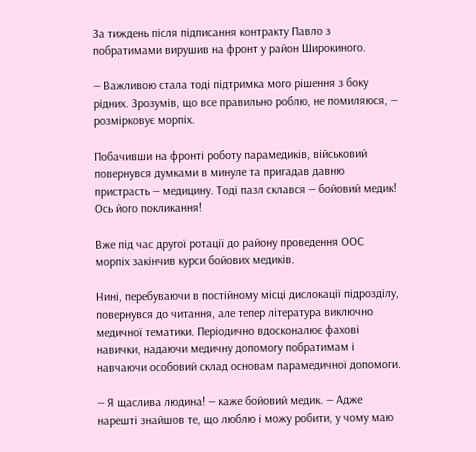За тиждень після підписання контракту Павло з побратимами вирушив на фронт у район Широкиного.

— Важливою стала тоді підтримка мого рішення з боку рідних. Зрозумів, що все правильно роблю, не помиляюся, — розмірковує морпіх.

Побачивши на фронті роботу парамедиків, військовий повернувся думками в минуле та пригадав давню пристрасть — медицину. Тоді пазл склався — бойовий медик! Ось його покликання!

Вже під час другої ротації до району проведення ООС морпіх закінчив курси бойових медиків.

Нині, перебуваючи в постійному місці дислокації підрозділу, повернувся до читання, але тепер література виключно медичної тематики. Періодично вдосконалює фахові навички, надаючи медичну допомогу побратимам і навчаючи особовий склад основам парамедичної допомоги.

— Я щаслива людина! — каже бойовий медик. — Адже нарешті знайшов те, що люблю і можу робити, у чому маю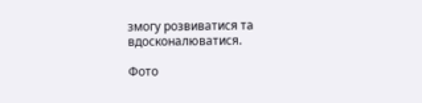змогу розвиватися та вдосконалюватися.

Фото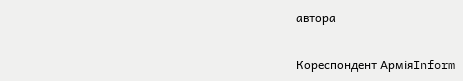автора

Кореспондент АрміяInform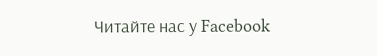Читайте нас у Facebook